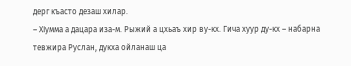дерг къасто дезаш хилар.
– ХIумма а дацара иза-м. Рыжий а цхьаъ хир ву-кх. Гича хуур ду-кх – набарна тевжира Руслан, дукха ойланаш ца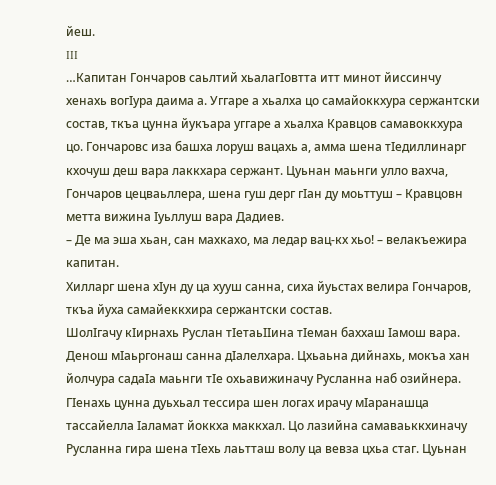йеш.
III
…Капитан Гончаров саьлтий хьалагIовтта итт минот йиссинчу хенахь вогIура даима а. Уггаре а хьалха цо самайоккхура сержантски состав, ткъа цунна йукъара уггаре а хьалха Кравцов самавоккхура цо. Гончаровс иза башха лоруш вацахь а, амма шена тIедиллинарг кхочуш деш вара лаккхара сержант. Цуьнан маьнги улло вахча, Гончаров цецваьллера, шена гуш дерг гIан ду моьттуш – Кравцовн метта вижина Iуьллуш вара Дадиев.
– Де ма эша хьан, сан махкахо, ма ледар вац-кх хьо! – велакъежира капитан.
Хилларг шена хIун ду ца хууш санна, сиха йуьстах велира Гончаров, ткъа йуха самайеккхира сержантски состав.
ШолIгачу кIирнахь Руслан тIетаьIIина тIеман баххаш Iамош вара. Денош мIаьргонаш санна дIалелхара. Цхьаьна дийнахь, мокъа хан йолчура садаIа маьнги тIе охьавижиначу Русланна наб озийнера. ГIенахь цунна дуьхьал тессира шен логах ирачу мIаранашца тассайелла Iаламат йоккха маккхал. Цо лазийна самаваьккхиначу Русланна гира шена тIехь лаьтташ волу ца вевза цхьа стаг. Цуьнан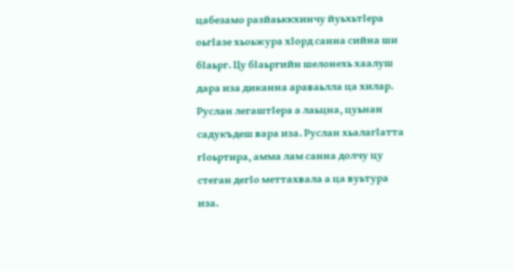цабезамо разйаьккхинчу йуьхьтIера оьгIазе хьоьжура хIорд санна сийна ши бIаьрг. Цу бIаьргийн шелонехь хаалуш дара иза диканна араваьлла ца хилар. Руслан легаштIера а лаьцна, цуьнан садукъдеш вара иза. Руслан хьалагIатта гIоьртира, амма лам санна долчу цу стеган дегIо меттахвала а ца вуьтура иза.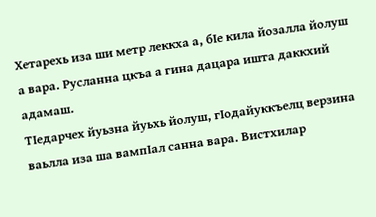Хетарехь иза ши метр леккха а, бIе кила йозалла йолуш а вара. Русланна цкъа а гина дацара ишта даккхий адамаш.
ТIедарчех йуьзна йуьхь йолуш, гIодайуккъелц верзина ваьлла иза ша вампIал санна вара. Вистхилар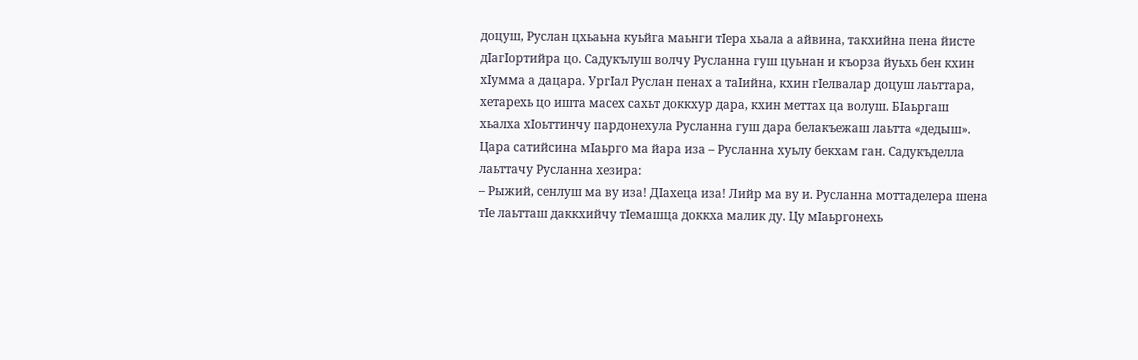доцуш, Руслан цхьаьна куьйга маьнги тIера хьала а айвина, такхийна пена йисте дIагIортийра цо. Садукълуш волчу Русланна гуш цуьнан и къорза йуьхь бен кхин хIумма а дацара. УргIал Руслан пенах а таIийна, кхин гIелвалар доцуш лаьттара, хетарехь цо ишта масех сахьт доккхур дара, кхин меттах ца волуш. БIаьргаш хьалха хIоьттинчу пардонехула Русланна гуш дара белакъежаш лаьтта «дедыш». Цара сатийсина мIаьрго ма йара иза – Русланна хуьлу бекхам ган. Садукъделла лаьттачу Русланна хезира:
– Рыжий, сенлуш ма ву иза! ДIахеца иза! Лийр ма ву и. Русланна моттаделера шена тIе лаьтташ даккхийчу тIемашца доккха малик ду. Цу мIаьргонехь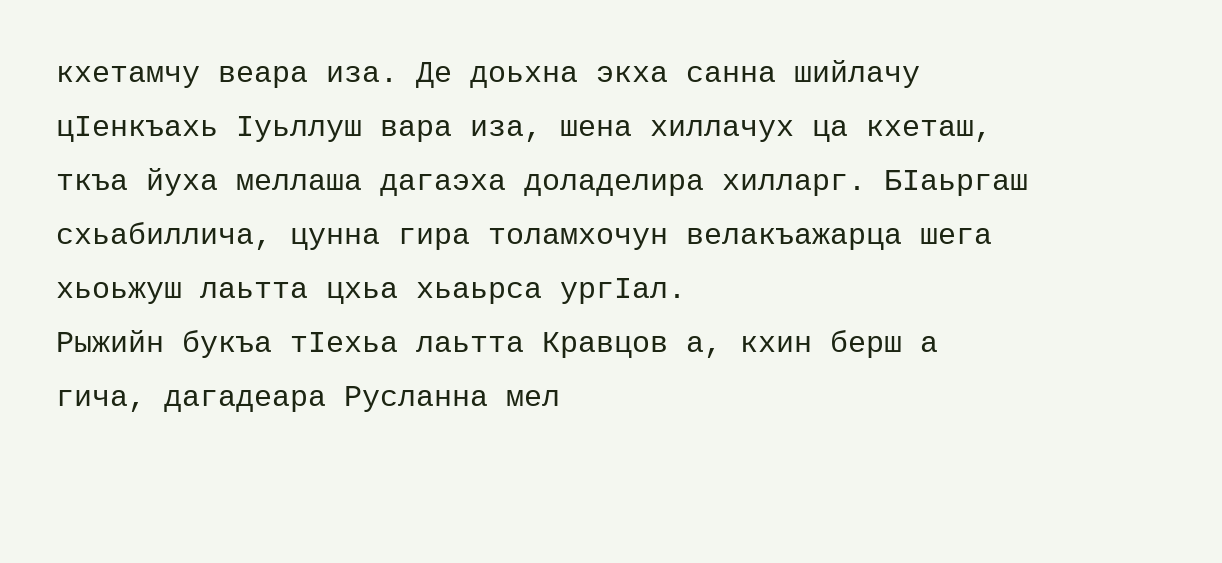кхетамчу веара иза. Де доьхна экха санна шийлачу цIенкъахь Iуьллуш вара иза, шена хиллачух ца кхеташ, ткъа йуха меллаша дагаэха доладелира хилларг. БIаьргаш схьабиллича, цунна гира толамхочун велакъажарца шега хьоьжуш лаьтта цхьа хьаьрса ургIал.
Рыжийн букъа тIехьа лаьтта Кравцов а, кхин берш а гича, дагадеара Русланна мел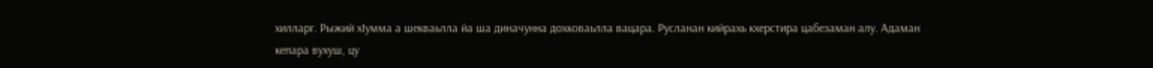хилларг. Рыжий хIумма а шекваьлла йа ша диначунна дохковаьлла вацара. Русланан кийрахь кхерстира цабезаман алу. Адаман кепара вухуш, цу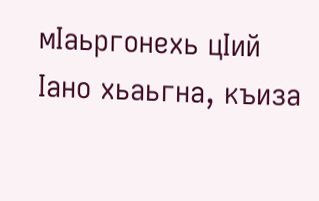мIаьргонехь цIий Iано хьаьгна, къиза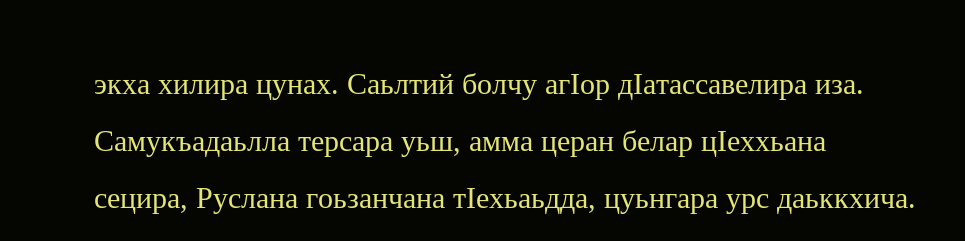экха хилира цунах. Саьлтий болчу агIор дIатассавелира иза. Самукъадаьлла терсара уьш, амма церан белар цIеххьана сецира, Руслана гоьзанчана тIехьаьдда, цуьнгара урс даьккхича.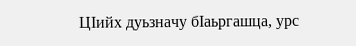ЦIийх дуьзначу бIаьргашца, урс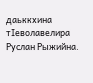даьккхина тIеволавелира Руслан Рыжийна.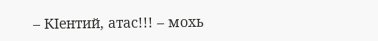– КIентий, атас!!! – мохь